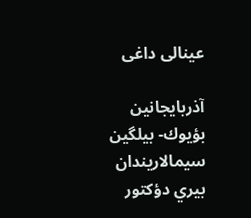عینالی داغی

آذربايجانين بؤيوك- بيلگين سيمالاريندان بيري دؤكتور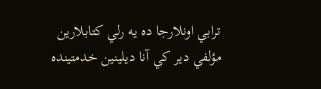ترابي اونلارجا ده يه رلي كتابلارين مؤلفي دير كي آنا ديلينين خدمتينده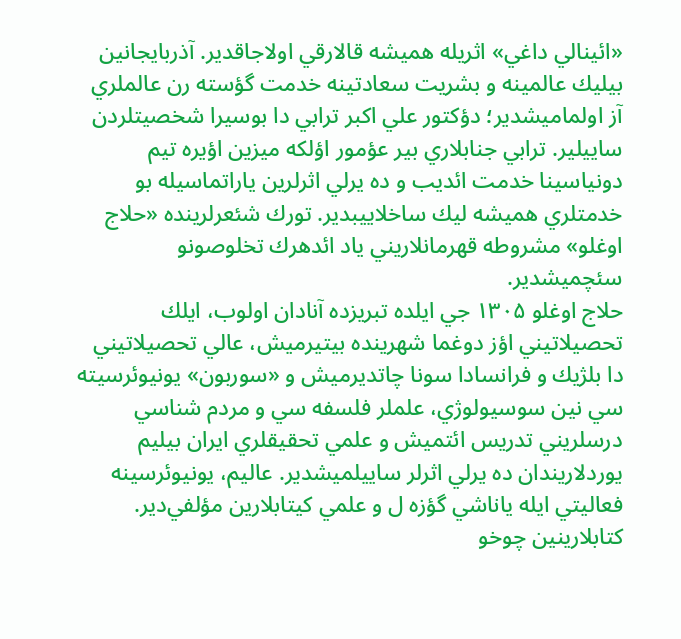«ائينالي داغي» اثريله هميشه قالارقي اولاجاقدير. آذربايجانين بيليك عالمينه و بشريت سعادتينه خدمت گؤسته رن عالملري آز اولماميشدير؛ دؤكتور علي اكبر ترابي دا بوسيرا شخصيتلردن ساييلير. ترابي جنابلاري بير عؤمور اؤلكه ميزين اؤيره تيم دونياسينا خدمت ائديب و ده يرلي اثرلرين ياراتماسيله بو خدمتلري هميشه ليك ساخلاييبدير. تورك شئعرلرينده «حلاج اوغلو» مشروطه قهرمانلاريني ياد ائدهرك تخلوصونو سئچميشدير.
حلاج اوغلو ۱۳۰۵ جي ايلده تبريزده آنادان اولوب، ايلك تحصيلاتيني اؤز دوغما شهرينده بيتيرميش، عالي تحصيلاتيني دا بلژيك و فرانسادا سونا چاتديرميش و «سوربون» يونيوئرسيته سي نين سوسيولوژي، علملر فلسفه سي و مردم شناسي درسلريني تدريس ائتميش و علمي تحقيقلري ايران بيليم يوردلاريندان ده يرلي اثرلر ساييلميشدير. عاليم، يونيوئرسينه فعاليتي ايله ياناشي گؤزه ل و علمي كيتابلارين مؤلفي‌دير. كتابلارينين چوخو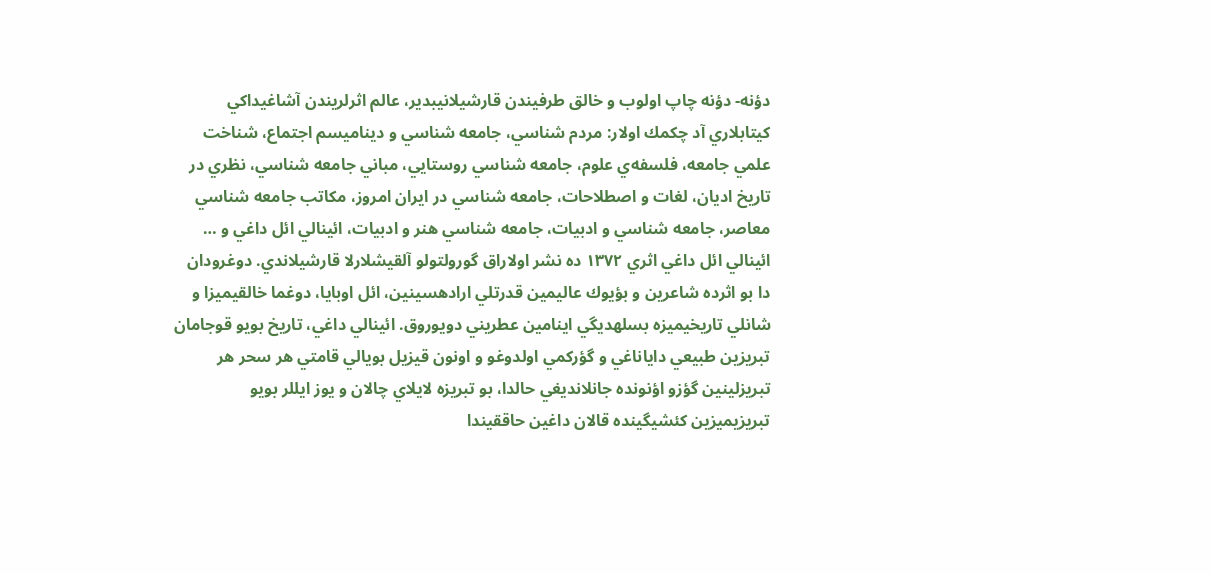دؤنه- دؤنه چاپ اولوب و خالق طرفيندن قارشيلانيبدير، عالم اثرلريندن آشاغيداكي كيتابلاري آد چكمك اولار: مردم شناسي، جامعه شناسي و ديناميسم اجتماع، شناخت علمي جامعه، فلسفه‌ي علوم، جامعه شناسي روستايي، مباني جامعه شناسي، نظري در تاريخ اديان، لغات و اصطلاحات، جامعه شناسي در ايران امروز، مكاتب جامعه شناسي معاصر، جامعه شناسي و ادبيات، جامعه شناسي هنر و ادبيات، ائينالي ائل داغي و …
ائينالي ائل داغي اثري ۱۳۷۲ ده نشر اولاراق گورولتولو آلقيشلارلا قارشيلاندي. دوغرودان دا بو اثرده شاعرين و بؤيوك عاليمين قدرتلي ارادهسينين، ائل اوبايا، دوغما خالقيميزا و شانلي تاريخيميزه بسلهديگي اينامين عطريني دويوروق. ائينالي داغي، تاريخ بويو قوجامان تبريزين طبيعي داياناغي و گؤركمي اولدوغو و اونون قيزيل بويالي قامتي هر سحر هر تبريزلينين گؤزو اؤنونده جانلانديغي حالدا، بو تبريزه لايلاي چالان و يوز ايللر بويو تبريزيميزين كئشيگينده قالان داغين حاققيندا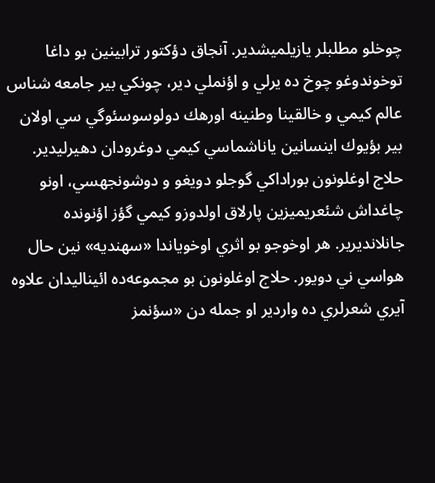چوخلو مطلبلر يازيلميشدير. آنجاق دؤكتور ترابينين بو داغا توخوندوغو چوخ ده يرلي و اؤنملي دير، چونكي بير جامعه شناس عالم كيمي و خالقينا وطنينه اورهك دولوسوسئوگي سي اولان بير بؤيوك اينسانين ياناشماسي كيمي دوغرودان دهيرليدير. حلاج اوغلونون بوراداكي گوجلو دويغو و دوشونجهسي، اونو چاغداش شئعريميزين پارلاق اولدوزو كيمي گؤز اؤنونده جانلانديرير. هر اوخوجو بو اثري اوخوياندا «سهنديه» نين حال هواسي ني دويور. حلاج اوغلونون بو مجموعه‌ده ائيناليدان علاوه آيري شعرلري ده واردير او جمله دن «سؤنمز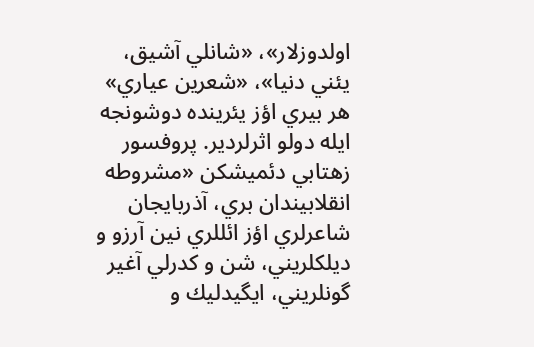اولدوزلار»، «شانلي آشيق، يئني دنيا»، «شعرين عياري» هر بيري اؤز يئرينده دوشونجه ايله دولو اثرلردير. پروفسور زهتابي دئميشكن «مشروطه انقلابيندان بري، آذربايجان شاعرلري اؤز ائللري نين آرزو و ديلكلريني، شن و كدرلي آغير گونلريني، ايگيدليك و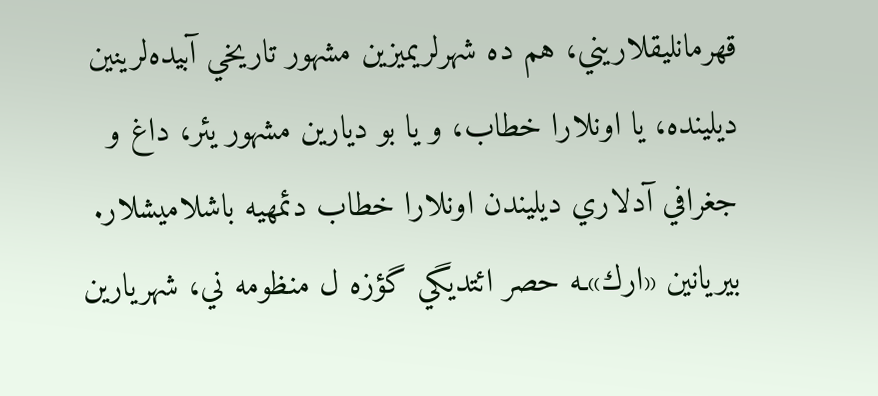قهرمانليقلاريني، هم ده شهرلريميزين مشهور تاريخي آبيده‌لرينين ديلينده، يا اونلارا خطاب، و يا بو ديارين مشهور يئر، داغ و جغرافي آدلاري ديليندن اونلارا خطاب دئمهيه باشلاميشلار. بيريانين «ارك»ـه حصر ائتديگي گؤزه ل منظومه ني، شهريارين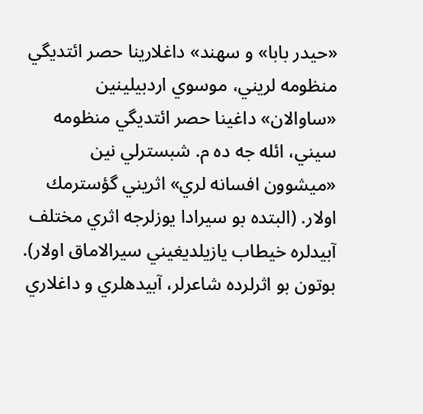«حيدر بابا» و سهند» داغلارينا حصر ائتديگي منظومه لريني، موسوي اردبيلينين «ساوالان» داغينا حصر ائتديگي منظومه سيني، ائله جه ده م. شبسترلي نين «ميشوون افسانه لري» اثريني گؤسترمك اولار. (البتده بو سيرادا يوزلرجه اثري مختلف آبيدلره خيطاب يازيلديغيني سيرالاماق اولار). بوتون بو اثرلرده شاعرلر، آبيدهلري و داغلاري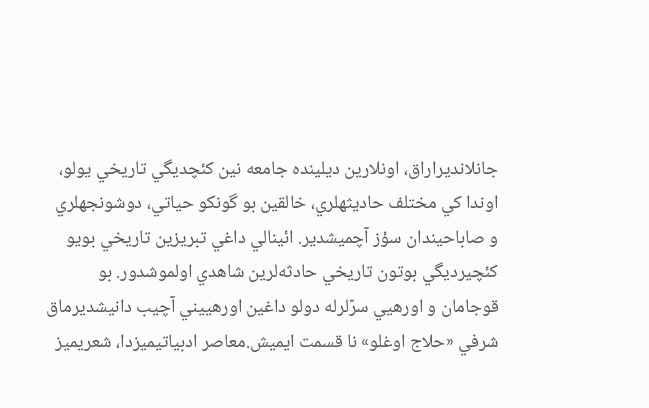جانلانديراراق، اونلارين ديلينده جامعه نين كئچديگي تاريخي يولو، اوندا كي مختلف حاديثهلري، خالقين بو گونكو حياتي، دوشونجهلري و صاباحيندان سؤز آچميشدير. ائينالي داغي تبريزين تاريخي بويو كئچيرديگي بوتون تاريخي حادثه‌لرين شاهدي اولموشدور. بو قوجامان و اورهيي سرّلرله دولو داغين اورهييني آچيب دانيشديرماق شرفي «حلاج اوغلو» نا قسمت ايميش.معاصر ادبیاتیميزدا، شعریمیز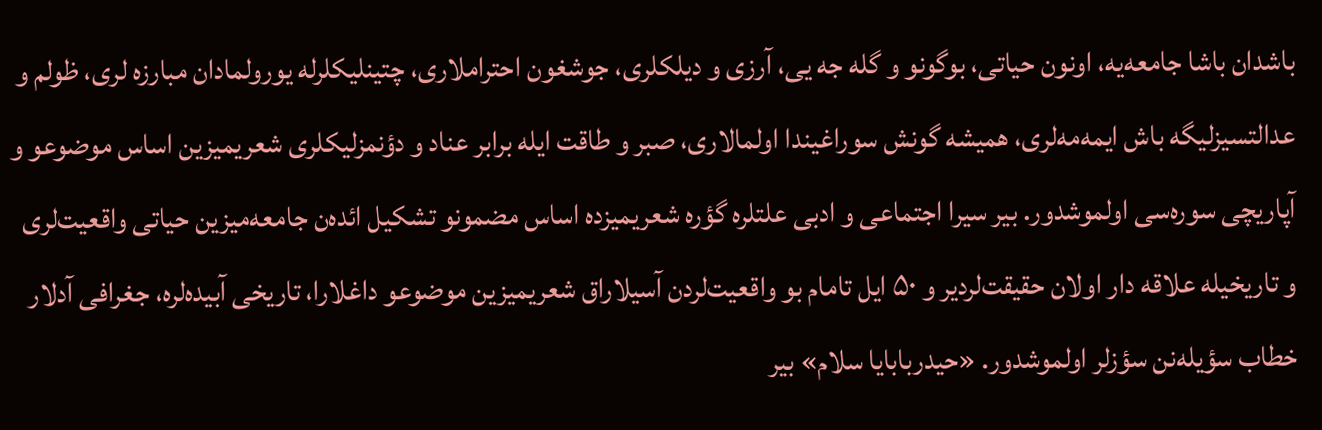باشدان باشا جامعه‌یه، اونون حیاتی، بوگونو و گله جه یی، آرزی و دیلکلری، جوشغون احتراملاری، چتینلیکلرله یورولمادان مبارزه لری، ظولم و عدالتسیزلیگه باش ایمه‌مه‌لری، همیشه گونش سوراغیندا اولمالاری، صبر و طاقت ایله برابر عناد و دؤنمزلیکلری شعریمیزين اساس موضوعو و آپاریچی سوره‌سی اولموشدور. بیر سیرا اجتماعی و ادبی علتلره گؤره شعریمیزده اساس مضمونو تشکیل ائده‌ن جامعه‌میزین حیاتی واقعیت‌لری و تاریخیله علاقه دار اولان حقیقت‌لردیر و ۵۰ ایل تامام بو واقعیت‌لردن آسیلاراق شعریمیزین موضوعو داغلارا، تاریخی آبیده‌لره، جغرافی آدلار خطاب سؤیله‌نن سؤزلر اولموشدور. «حیدربابایا سلام» بیر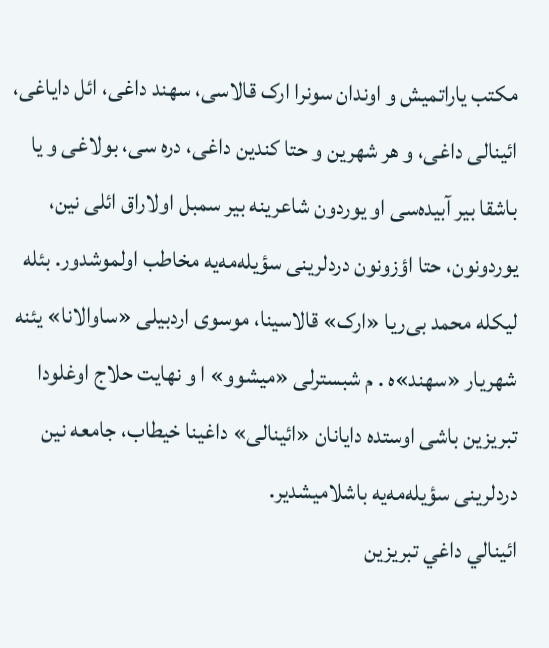مکتب یاراتمیش و اوندان سونرا ارک قالاسی، سهند داغی، ائل دایاغی، ائینالی داغی، و هر شهرین و حتا کندین داغی، دره سی، بولاغی و یا باشقا بیر آبیده‌سی او یوردون شاعرینه بیر سمبل اولاراق ائلی نین، یوردونون، حتا اؤزونون دردلرینی سؤیله‌مه‌یه مخاطب اولموشدور. بئله لیکله محمد بی‌ریا «ارک» قالاسینا، موسوی اردبیلی «ساوالانا» یئنه شهریار «سهند»ه . م شبسترلی «میشوو» ا و نهایت حلاج اوغلودا تبریزین باشی اوستده دایانان «ائینالی» داغینا خیطاب، جامعه نین دردلرینی سؤیله‌مه‌یه باشلامیشدیر.
ائینالي داغي تبريزين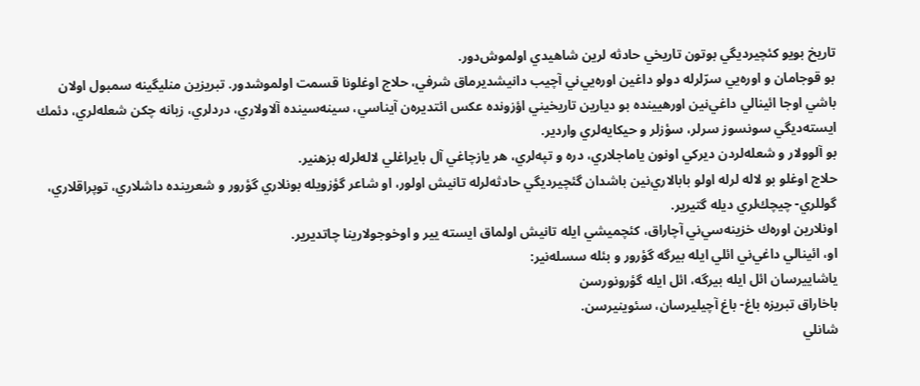تاريخ بويو كئچيرديگي بوتون تاريخي حادثه لرين شاهيدي اولموش‌دور.
بو قوجامان و اوره‌يي سرّلرله دولو داغين اوره‌يي‌ني آچيب دانيشديرماق شرفي، حلاج اوغلونا قسمت اولموشدور. تبريزين منليگينه سمبول اولان باشي اوجا ائينالي داغي‌نين اورهيينده بو ديارين تاريخيني اؤزونده عكس ائتديره‌ن آيناسي، سينه‌سينده آلاولاري، دردلري، زبانه چكن شعله‌لري، دئمك ايسته‌ديگي سونسوز سرلر، سؤزلر و حيكايه‌لري واردير.
بو آلوولار و شعله‌لردن ديركي اونون ياماجلاري، دره و تپه‌لري، هر يازچاغي آل بايراغلي لاله‌لرله بزهنير.
حلاج اوغلو بو لاله لرله اولو بابالاري‌نين باشدان گئچيرديگي حادثه‌لرله تانيش اولور، او شاعر گؤزويله بونلاري گؤرور و شعرينده داشلاري، توپراقلاري، گوللري- چيچك‌لري ديله گتيرير.
اونلارين اوره‌ك خزينه‌سي‌ني آچاراق، كئچميشي ايله تانيش اولماق ايسته يير و اوخوجولارينا چاتديرير.
او، ائینالي داغي‌ني ائلي ايله بيرگه گؤرور و بئله سسله‌نير:
ياشاييرسان ائل ايله بيرگه، ائل ايله گؤرونورسن
باخاراق تبريزه باغ- باغ آچيليرسان، سئوينيرسن.
شانلي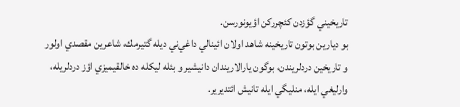تاريخيني گؤزدن كئچرركن اؤيونورسن.
بو ديارين بوتون تاريخينه شاهد اولان ائينالي داغي‌ني ديله گتيرمك، شاعرين مقصدي اولور و تاريخين دردلريندن، بوگون يارالاريندان دانيشير و بئله ليكله ده خالقيميزي اؤز دردلريله، وارليغي ايله، منليگي‌ ايله تانيش ائتديرير.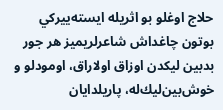حلاج اوغلو بو اثريله ايسته‌ييركي بوتون چاغداش شاعرلريميز هر جور بدبين ليكدن اوزاق اولاراق، اومودلو و خوش‌بين‌ليك‌له، پاريلدايان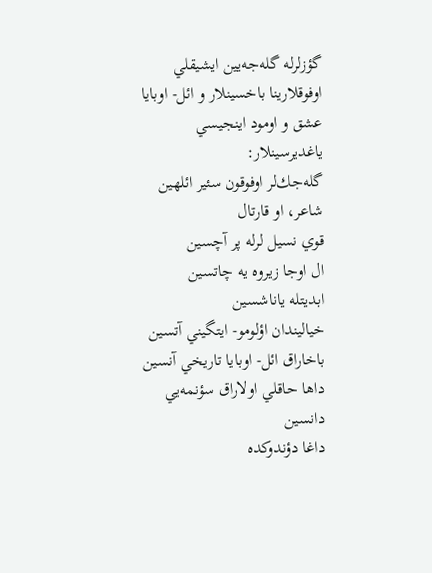گؤزلرله گله‌جه‌يين ايشيقلي اوفوقلارينا باخسينلار و ائل- اوبايا عشق و اومود اينجيسي ياغديرسينلار:
گله‌جك‌لر اوفوقون سئير ائلهين شاعر، او قارتال
قوي نسيل لرله پر آچسين
ال اوجا زيروه يه چاتسين
ابديتله ياناشسين
خياليندان اؤلومو- ايتگيني آتسين
باخاراق ائل- اوبايا تاريخي آنسين
داها حاقلي اولاراق سؤنمه‌يي دانسين
داغا دؤندوكده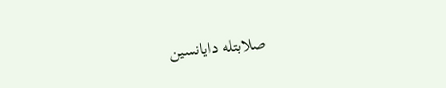صلابتله دايانسين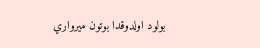بولود اولدوقدا بوتون ميرواري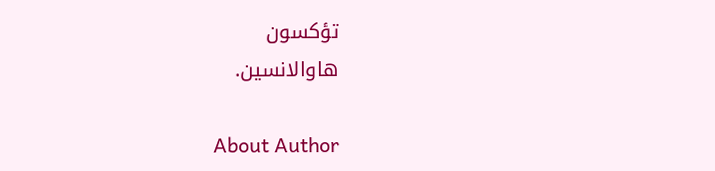تؤكسون
هاوالانسين.

About Author